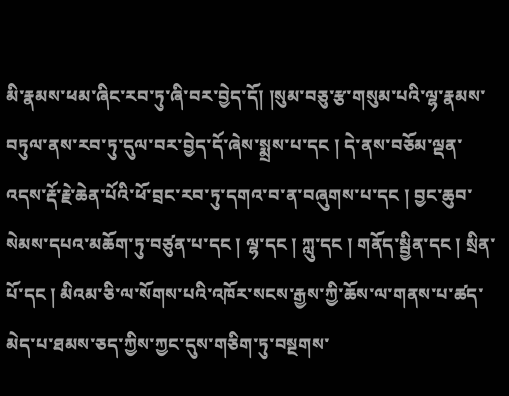མི་རྣམས་ཕམ་ཞིང་རབ་ཏུ་ཞི་བར་བྱེད་དོ། །སུམ་བཅུ་རྩ་གསུམ་པའི་ལྷ་རྣམས་བཏུལ་ནས་རབ་ཏུ་དུལ་བར་བྱེད་དོ་ཞེས་སྨྲས་པ་དང ། དེ་ནས་བཅོམ་ལྡན་འདས་རྡོ་རྗེ་ཆེན་པོའི་ཕོ་བྲང་རབ་ཏུ་དགའ་བ་ན་བཞུགས་པ་དང ། བྱང་ཆུབ་སེམས་དཔའ་མཆོག་ཏུ་བཙུན་པ་དང ། ལྷ་དང ། ཀླུ་དང ། གནོད་སྦྱིན་དང ། སྲིན་པོ་དང ། མིའམ་ཅི་ལ་སོགས་པའི་འཁོར་སངས་རྒྱས་ཀྱི་ཆོས་ལ་གནས་པ་ཚད་མེད་པ་ཐམས་ཅད་ཀྱིས་ཀྱང་དུས་གཅིག་ཏུ་བསྔགས་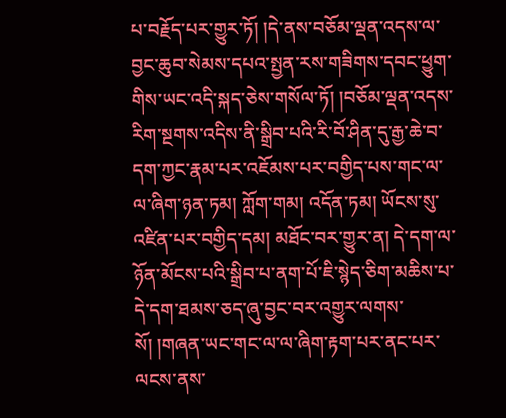པ་བརྗོད་པར་གྱུར་ཏོ། །དེ་ནས་བཅོམ་ལྡན་འདས་ལ་བྱང་ཆུབ་སེམས་དཔའ་སྤྱན་རས་གཟིགས་དབང་ཕྱུག་གིས་ཡང་འདི་སྐད་ཅེས་གསོལ་ཏོ། །བཅོམ་ལྡན་འདས་རིག་སྔགས་འདིས་ནི་སྒྲིབ་པའི་རི་བོ་ཤིན་དུ་རྒྱ་ཆེ་བ་དག་ཀྱང་རྣམ་པར་འཇོམས་པར་བགྱིད་པས་གང་ལ་ལ་ཞིག་ཉན་ཏམ། ཀློག་གམ། འདོན་ཏམ། ཡོངས་སུ་འཛིན་པར་བགྱིད་དམ། མཐོང་བར་གྱུར་ན། དེ་དག་ལ་ཉོན་མོངས་པའི་སྒྲིབ་པ་ནག་པོ་ཇི་སྙེད་ཅིག་མཆིས་པ་དེ་དག་ཐམས་ཅད་ཞུ་བྱང་བར་འགྱུར་ལགས་སོ། །གཞན་ཡང་གང་ལ་ལ་ཞིག་རྟག་པར་ནང་པར་ལངས་ནས་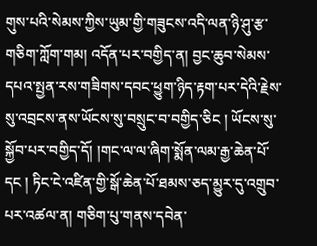གུས་པའི་སེམས་ཀྱིས་ཡུམ་གྱི་གཟུངས་འདི་ལན་ཉི་ཤུ་རྩ་གཅིག་ཀློག་གམ། འདོན་པར་བགྱིད་ན། བྱང་ཆུབ་སེམས་དཔའ་སྤྱན་རས་གཟིགས་དབང་ཕྱུག་ཉིད་རྟག་པར་དེའི་རྗེས་སུ་འབྲངས་ནས་ཡོངས་སུ་བསྲུང་བ་བགྱིད་ཅིང ། ཡོངས་སུ་སྐྱོབ་པར་བགྱིད་དོ། །གང་ལ་ལ་ཞིག་སྨོན་ལམ་རྒྱ་ཆེན་པོ་དང ། ཏིང་ངེ་འཛིན་གྱི་སྒོ་ཆེན་པོ་ཐམས་ཅད་མྱུར་དུ་འགྲུབ་པར་འཚལ་ན། གཅིག་པུ་གནས་དབེན་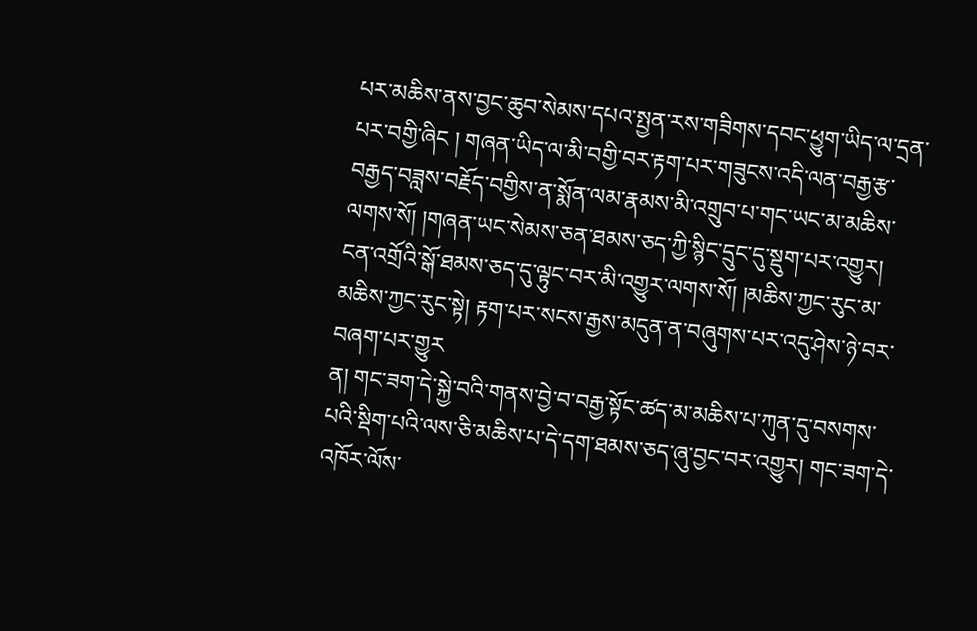པར་མཆིས་ནས་བྱང་ཆུབ་སེམས་དཔའ་སྤྱན་རས་གཟིགས་དབང་ཕྱུག་ཡིད་ལ་དྲན་པར་བགྱི་ཞིང ། གཞན་ཡིད་ལ་མི་བགྱི་བར་རྟག་པར་གཟུངས་འདི་ལན་བརྒྱ་རྩ་བརྒྱད་བཟླས་བརྗོད་བགྱིས་ན་སྨོན་ལམ་རྣམས་མི་འགྲུབ་པ་གང་ཡང་མ་མཆིས་ལགས་སོ། །གཞན་ཡང་སེམས་ཅན་ཐམས་ཅད་ཀྱི་སྙིང་དྲུང་དུ་སྡུག་པར་འགྱུར། ངན་འགྲོའི་སྒོ་ཐམས་ཅད་དུ་ལྟུང་བར་མི་འགྱུར་ལགས་སོ། །མཆིས་ཀྱང་རུང་མ་མཆིས་ཀྱང་རུང་སྟེ། རྟག་པར་སངས་རྒྱས་མདུན་ན་བཞུགས་པར་འདུ་ཤེས་ཉེ་བར་བཞག་པར་གྱུར
ན། གང་ཟག་དེ་སྐྱེ་བའི་གནས་བྱེ་བ་བརྒྱ་སྟོང་ཚད་མ་མཆིས་པ་ཀུན་དུ་བསགས་པའི་སྡིག་པའི་ལས་ཅི་མཆིས་པ་དེ་དག་ཐམས་ཅད་ཞུ་བྱང་བར་འགྱུར། གང་ཟག་དེ་འཁོར་ལོས་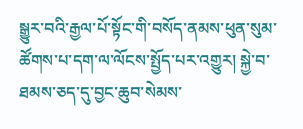སྒྱུར་བའི་རྒྱལ་པོ་སྟོང་གི་བསོད་ནམས་ཕུན་སུམ་ཚོགས་པ་དག་ལ་ལོངས་སྤྱོད་པར་འགྱུར། སྐྱེ་བ་ཐམས་ཅད་དུ་བྱང་ཆུབ་སེམས་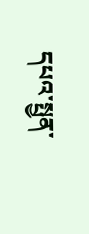དཔའ་སྤྱན་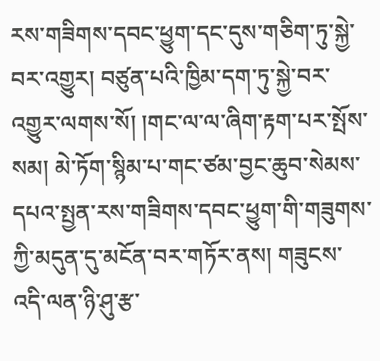རས་གཟིགས་དབང་ཕྱུག་དང་དུས་གཅིག་ཏུ་སྐྱེ་བར་འགྱུར། བཙུན་པའི་ཁྱིམ་དག་ཏུ་སྐྱེ་བར་འགྱུར་ལགས་སོ། །གང་ལ་ལ་ཞིག་རྟག་པར་སྤོས་སམ། མེ་ཏོག་སྙིམ་པ་གང་ཙམ་བྱང་ཆུབ་སེམས་དཔའ་སྤྱན་རས་གཟིགས་དབང་ཕྱུག་གི་གཟུགས་ཀྱི་མདུན་དུ་མངོན་བར་གཏོར་ནས། གཟུངས་འདི་ལན་ཉི་ཤུ་རྩ་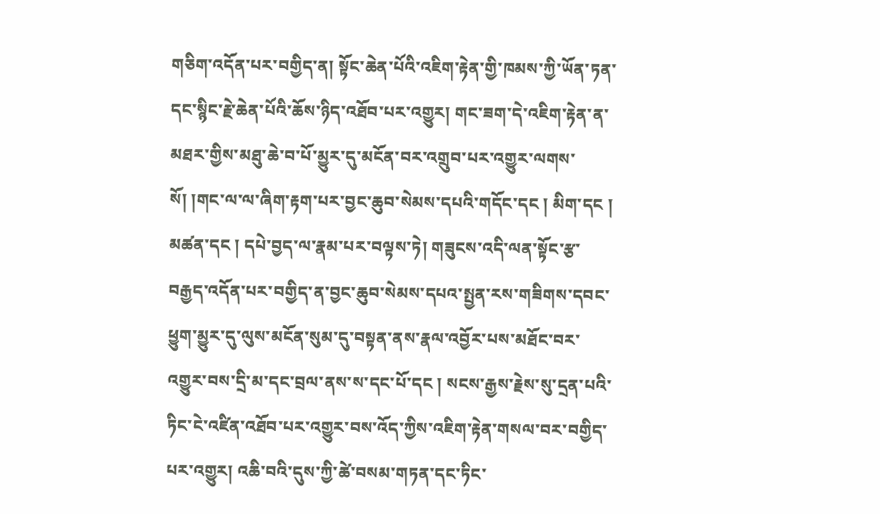གཅིག་འདོན་པར་བགྱིད་ན། སྟོང་ཆེན་པོའི་འཇིག་རྟེན་གྱི་ཁམས་ཀྱི་ཡོན་ཏན་དང་སྙིང་རྗེ་ཆེན་པོའི་ཆོས་ཉིད་འཐོབ་པར་འགྱུར། གང་ཟག་དེ་འཇིག་རྟེན་ན་མཐར་གྱིས་མཐུ་ཆེ་བ་པོ་མྱུར་དུ་མངོན་བར་འགྲུབ་པར་འགྱུར་ལགས་སོ། །གང་ལ་ལ་ཞིག་རྟག་པར་བྱང་ཆུབ་སེམས་དཔའི་གདོང་དང ། མིག་དང ། མཚན་དང ། དཔེ་བྱད་ལ་རྣམ་པར་བལྟས་ཏེ། གཟུངས་འདི་ལན་སྟོང་རྩ་བརྒྱད་འདོན་པར་བགྱིད་ན་བྱང་ཆུབ་སེམས་དཔའ་སྤྱན་རས་གཟིགས་དབང་ཕྱུག་མྱུར་དུ་ལུས་མངོན་སུམ་དུ་བསྟན་ནས་རྣལ་འབྱོར་པས་མཐོང་བར་འགྱུར་བས་དྲི་མ་དང་བྲལ་ནས་ས་དང་པོ་དང ། སངས་རྒྱས་རྗེས་སུ་དྲན་པའི་ཏིང་ངེ་འཛིན་འཐོབ་པར་འགྱུར་བས་འོད་ཀྱིས་འཇིག་རྟེན་གསལ་བར་བགྱིད་པར་འགྱུར། འཆི་བའི་དུས་ཀྱི་ཚེ་བསམ་གཏན་དང་ཏིང་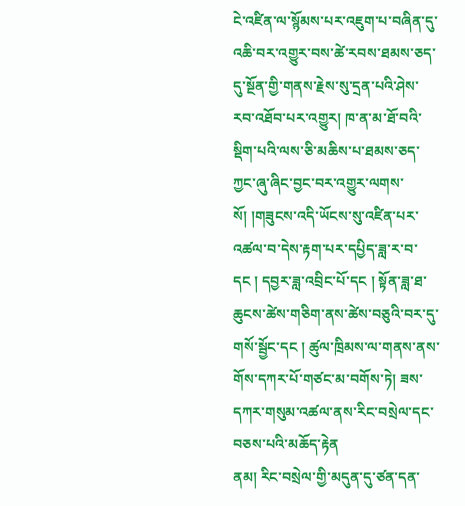ངེ་འཛིན་ལ་སྙོམས་པར་འཇུག་པ་བཞིན་དུ་འཆི་བར་འགྱུར་བས་ཚེ་རབས་ཐམས་ཅད་དུ་སྔོན་གྱི་གནས་རྗེས་སུ་དྲན་པའི་ཤེས་རབ་འཐོབ་པར་འགྱུར། ཁ་ན་མ་ཐོ་བའི་སྡིག་པའི་ལས་ཅི་མཆིས་པ་ཐམས་ཅད་ཀྱང་ཞུ་ཞིང་བྱང་བར་འགྱུར་ལགས་སོ། །གཟུངས་འདི་ཡོངས་སུ་འཛིན་པར་འཚལ་བ་དེས་རྟག་པར་དཔྱིད་ཟླ་ར་བ་དང ། དབྱར་ཟླ་འབྲིང་པོ་དང ། སྟོན་ཟླ་ཐ་ཆུངས་ཚེས་གཅིག་ནས་ཚེས་བཅུའི་བར་དུ་གསོ་སྦྱོང་དང ། ཚུལ་ཁྲིམས་ལ་གནས་ནས་གོས་དཀར་པོ་གཙང་མ་བགོས་ཏེ། ཟས་དཀར་གསུམ་འཚལ་ནས་རིང་བསྲེལ་དང་བཅས་པའི་མཆོད་རྟེན
ནམ། རིང་བསྲེལ་གྱི་མདུན་དུ་ཙན་དན་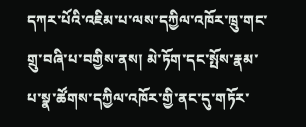དཀར་པོའི་འཇིམ་པ་ལས་དཀྱིལ་འཁོར་ཁྲུ་གང་གྲུ་བཞི་པ་བགྱིས་ནས། མེ་ཏོག་དང་སྤོས་རྣམ་པ་སྣ་ཚོགས་དཀྱིལ་འཁོར་གྱི་ནང་དུ་གཏོར་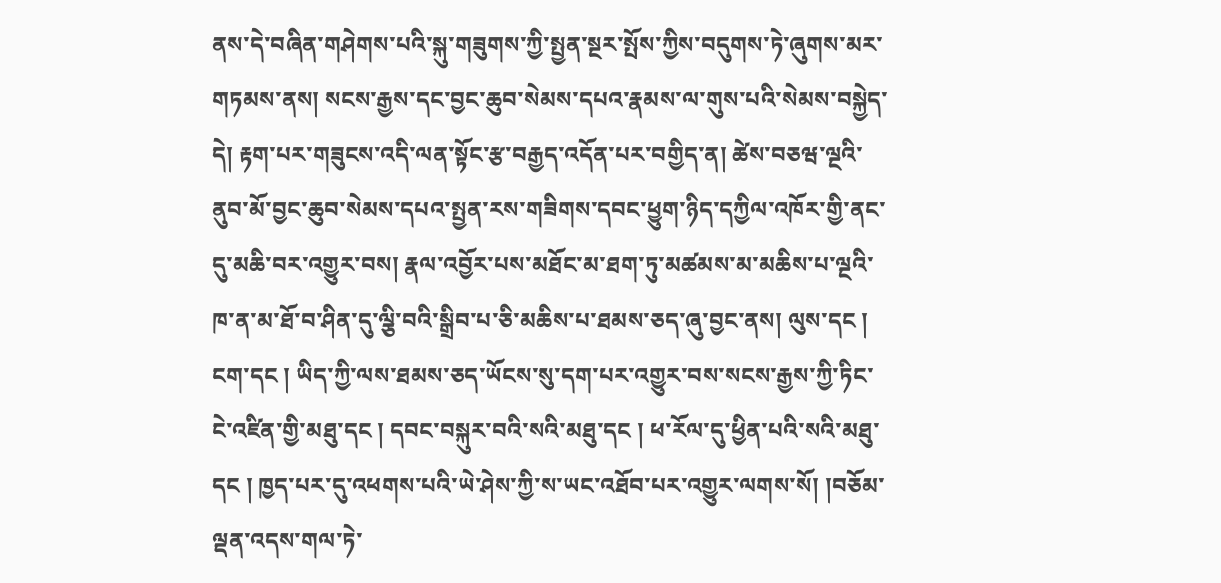ནས་དེ་བཞིན་གཤེགས་པའི་སྐུ་གཟུགས་ཀྱི་སྤྱན་སྔར་སྤོས་ཀྱིས་བདུགས་ཏེ་ཞུགས་མར་གཏམས་ནས། སངས་རྒྱས་དང་བྱང་ཆུབ་སེམས་དཔའ་རྣམས་ལ་གུས་པའི་སེམས་བསྐྱེད་དེ། རྟག་པར་གཟུངས་འདི་ལན་སྟོང་རྩ་བརྒྱད་འདོན་པར་བགྱིད་ན། ཚེས་བཅཝ་ལྔའི་ནུབ་མོ་བྱང་ཆུབ་སེམས་དཔའ་སྤྱན་རས་གཟིགས་དབང་ཕྱུག་ཉིད་དཀྱིལ་འཁོར་གྱི་ནང་དུ་མཆི་བར་འགྱུར་བས། རྣལ་འབྱོར་པས་མཐོང་མ་ཐག་ཏུ་མཚམས་མ་མཆིས་པ་ལྔའི་ཁ་ན་མ་ཐོ་བ་ཤིན་དུ་ལྕི་བའི་སྒྲིབ་པ་ཅི་མཆིས་པ་ཐམས་ཅད་ཞུ་བྱང་ནས། ལུས་དང ། ངག་དང ། ཡིད་ཀྱི་ལས་ཐམས་ཅད་ཡོངས་སུ་དག་པར་འགྱུར་བས་སངས་རྒྱས་ཀྱི་ཏིང་ངེ་འཛིན་གྱི་མཐུ་དང ། དབང་བསྐུར་བའི་སའི་མཐུ་དང ། ཕ་རོལ་དུ་ཕྱིན་པའི་སའི་མཐུ་དང ། ཁྱད་པར་དུ་འཕགས་པའི་ཡེ་ཤེས་ཀྱི་ས་ཡང་འཐོབ་པར་འགྱུར་ལགས་སོ། །བཅོམ་ལྡན་འདས་གལ་ཏེ་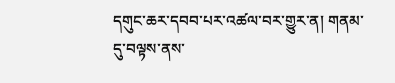དགུང་ཆར་དབབ་པར་འཚལ་བར་གྱུར་ན། གནམ་དུ་བལྟས་ནས་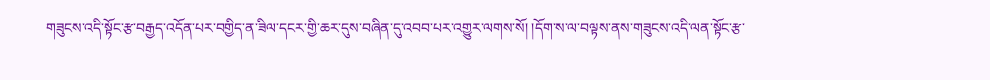གཟུངས་འདི་སྟོང་རྩ་བརྒྱད་འདོན་པར་བགྱིད་ན་ཟིལ་དངར་གྱི་ཆར་དུས་བཞིན་དུ་འབབ་པར་འགྱུར་ལགས་སོ། །དོག་ས་ལ་བལྟས་ནས་གཟུངས་འདི་ལན་སྟོང་རྩ་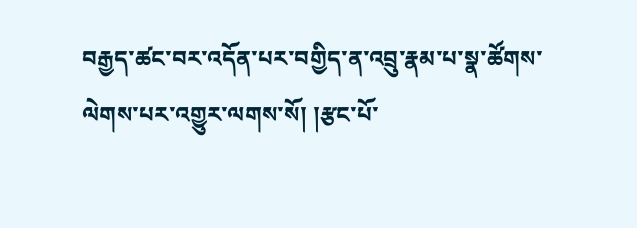བརྒྱད་ཚང་བར་འདོན་པར་བགྱིད་ན་འབྲུ་རྣམ་པ་སྣ་ཚོགས་ལེགས་པར་འགྱུར་ལགས་སོ། །རྩང་པོ་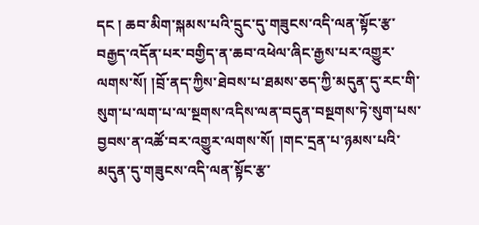དང ། ཆབ་མིག་སྐམས་པའི་དྲུང་དུ་གཟུངས་འདི་ལན་སྟོང་རྩ་བརྒྱད་འདོན་པར་བགྱིད་ན་ཆབ་འཕེལ་ཞིང་རྒྱས་པར་འགྱུར་ལགས་སོ། །བྲོ་ནད་ཀྱིས་ཐེབས་པ་ཐམས་ཅད་ཀྱི་མདུན་དུ་རང་གི་སུག་པ་ལག་པ་ལ་སྔགས་འདིས་ལན་བདུན་བསྔགས་ཏེ་སུག་པས་བྱབས་ན་འཚོ་བར་འགྱུར་ལགས་སོ། །གང་དྲན་པ་ཉམས་པའི་མདུན་དུ་གཟུངས་འདི་ལན་སྟོང་རྩ་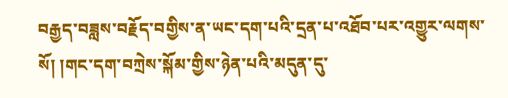བརྒྱད་བཟླས་བརྗོད་བགྱིས་ན་ཡང་དག་པའི་དྲན་པ་འཐོབ་པར་འགྱུར་ལགས་སོ། །གང་དག་བཀྲེས་སྐོམ་གྱིས་ཉེན་པའི་མདུན་དུ་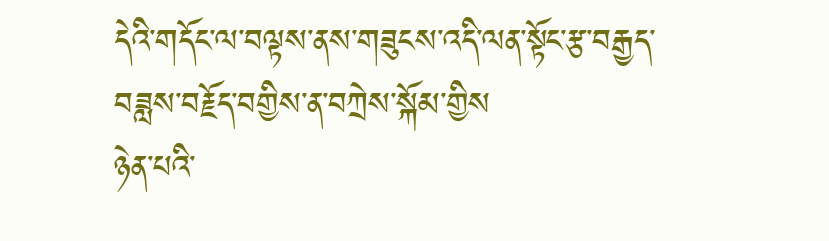དེའི་གདོང་ལ་བལྟས་ནས་གཟུངས་འདི་ལན་སྟོང་རྩ་བརྒྱད་བཟླས་བརྗོད་བགྱིས་ན་བཀྲེས་སྐོམ་གྱིས
ཉེན་པའི་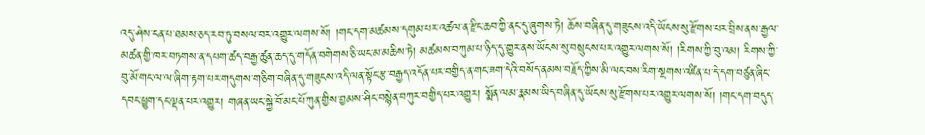འདུ་ཤེས་ངན་པ་ཐམས་ཅད་རབ་ཏུ་བསལ་བར་འགྱུར་ལགས་སོ། །གང་དག་མཚམས་དགུམ་པར་འཚལ་ན་རྫིང་ཆབ་ཀྱི་ནང་དུ་ཞུགས་ཏེ། ཆོས་བཞིན་དུ་གཟུངས་འདི་ཡོངས་སུ་རྫོགས་པར་བྲིས་ནས་རྒྱལ་མཚན་གྱི་ཁར་བཏགས་ན་དཔག་ཚད་བརྒྱ་ཚུན་ཆད་དུ་གདོན་བགེགས་ཅི་ཡང་མ་མཆིས་ཏེ། མཚམས་བཀུམ་པ་ཉིད་དུ་གྱུར་ནས་ཡོངས་སུ་བསྲུངས་པར་འགྱུར་ལགས་སོ། །རིགས་ཀྱི་བུ་འམ། རིགས་ཀྱི་བུ་མོ་གང་ལ་ལ་ཞིག་རྟག་པར་གདུགས་གཅིག་བཞིན་དུ་གཟུངས་འདི་ལན་སྟོང་རྩ་བརྒྱད་འདོན་པར་བགྱིད་ན་གང་ཟག་དེའི་བསོད་ནམས་བརྗོད་ཀྱིས་མི་ལང་བས་རིག་སྔགས་འཛིན་པ་དེ་དག་བཙུན་ཞིང་དབང་ཕྱུག་དང་ལྡན་པར་འགྱུར། གཞན་ཡང་སྐྱེ་བོ་མང་པོ་ཀུན་གྱིས་བྱམས་ཤིང་བསྙེན་བཀུར་བགྱིད་པར་འགྱུར། སྨོན་ལམ་རྣམས་ཡིད་བཞིན་དུ་ཡོངས་སུ་རྫོགས་པར་འགྱུར་ལགས་སོ། །གང་དག་བདུད་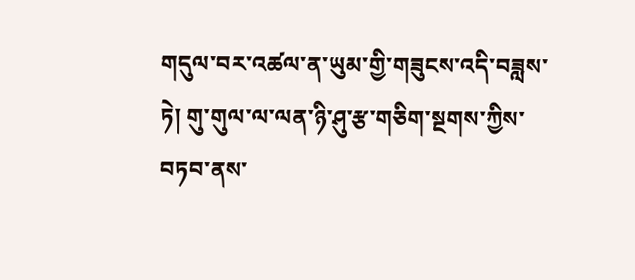གདུལ་བར་འཚལ་ན་ཡུམ་གྱི་གཟུངས་འདི་བཟླས་ཏེ། གུ་གུལ་ལ་ལན་ཉི་ཤུ་རྩ་གཅིག་སྔགས་ཀྱིས་བཏབ་ནས་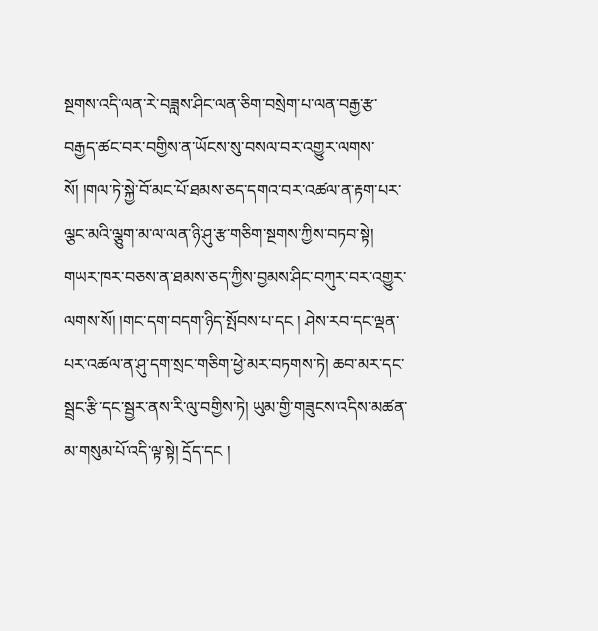སྔགས་འདི་ལན་རེ་བཟླས་ཤིང་ལན་ཅིག་བསྲེག་པ་ལན་བརྒྱ་རྩ་བརྒྱད་ཚང་བར་བགྱིས་ན་ཡོངས་སུ་བསལ་བར་འགྱུར་ལགས་སོ། །གལ་ཏེ་སྐྱེ་བོ་མང་པོ་ཐམས་ཅད་དགའ་བར་འཚལ་ན་རྟག་པར་ལྕང་མའི་ལྕུག་མ་ལ་ལན་ཉི་ཤུ་རྩ་གཅིག་སྔགས་ཀྱིས་བཏབ་སྟེ། གཡར་ཁར་བཅས་ན་ཐམས་ཅད་ཀྱིས་བྱམས་ཤིང་བཀུར་བར་འགྱུར་ལགས་སོ། །གང་དག་བདག་ཉིད་སྤོབས་པ་དང ། ཤེས་རབ་དང་ལྡན་པར་འཚལ་ན་ཤུ་དག་སྲང་གཅིག་ཕྱེ་མར་བཏགས་ཏེ། ཆབ་མར་དང་སྦྲང་རྩི་དང་སྦྱར་ནས་རི་ལུ་བགྱིས་ཏེ། ཡུམ་གྱི་གཟུངས་འདིས་མཚན་མ་གསུམ་པོ་འདི་ལྟ་སྟེ། དྲོད་དང །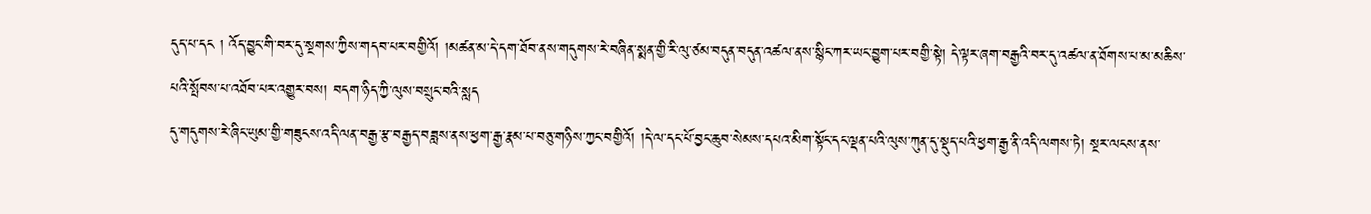དུད་པ་དང ། འོད་བྱུང་གི་བར་དུ་སྔགས་ཀྱིས་གདབ་པར་བགྱིའོ། །མཚན་མ་དེ་དག་ཐོབ་ནས་གདུགས་རེ་བཞིན་སྨན་གྱི་རི་ལུ་ཙམ་བདུན་བདུན་འཚལ་ནས་སྙིང་ཀར་ཡང་བྱུག་པར་བགྱི་སྟེ། དེ་ལྟར་ཞག་བརྒྱའི་བར་དུ་འཚལ་ན་ཐོགས་པ་མ་མཆིས་པའི་སྤོབས་པ་འཐོབ་པར་འགྱུར་བས། བདག་ཉིད་ཀྱི་ལུས་བསྲུང་བའི་སླད
དུ་གདུགས་རེ་ཞིང་ཡུམ་གྱི་གཟུངས་འདི་ལན་བརྒྱ་རྩ་བརྒྱད་བཟླས་ནས་ཕྱག་རྒྱ་རྣམ་པ་བཅུ་གཉིས་ཀྱང་བགྱིའོ། །དེ་ལ་དང་པོ་བྱང་ཆུབ་སེམས་དཔའ་མིག་སྟོང་དང་ལྡན་པའི་ལུས་ཀུན་དུ་སྡུད་པའི་ཕྱག་རྒྱ་ནི་འདི་ལགས་ཏེ། སྔར་ལངས་ནས་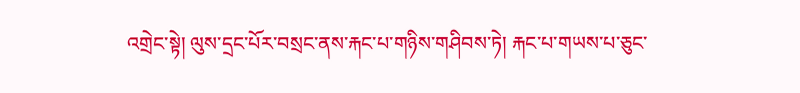འགྲེང་སྟེ། ལུས་དྲང་པོར་བསྲང་ནས་རྐང་པ་གཉིས་གཤིབས་ཏེ། རྐང་པ་གཡས་པ་ཅུང་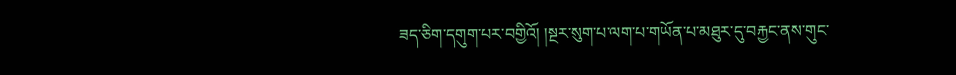ཟད་ཅིག་དགུག་པར་བགྱིའོ། །སྔར་སུག་པ་ལག་པ་གཡོན་པ་མཐུར་དུ་བརྐྱང་ནས་གུང་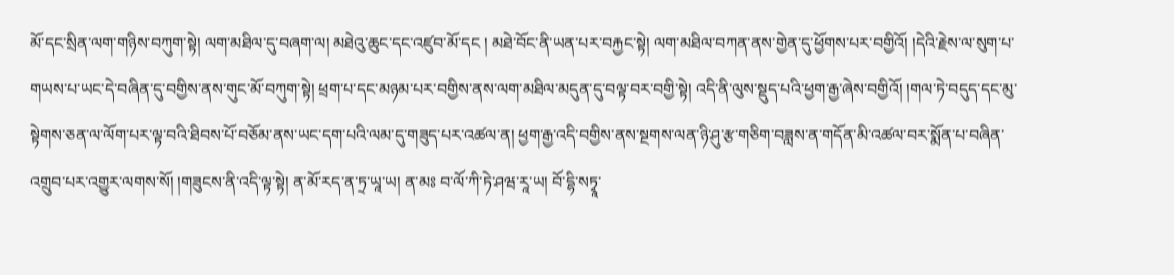མོ་དང་སྲིན་ལག་གཉིས་བཀུག་སྟེ། ལག་མཐིལ་དུ་བཞག་ལ། མཐེའུ་ཆུང་དང་འཛུབ་མོ་དང ། མཐེ་བོང་ནི་ཡན་པར་བརྐྱང་སྟེ། ལག་མཐིལ་བཀན་ནས་གྱེན་དུ་ཕྱོགས་པར་བགྱིའོ། །དེའི་རྗེས་ལ་སུག་པ་གཡས་པ་ཡང་དེ་བཞིན་དུ་བགྱིས་ནས་གུང་མོ་བཀུག་སྟེ། ཕྲག་པ་དང་མཉམ་པར་བགྱིས་ནས་ལག་མཐིལ་མདུན་དུ་བལྟ་བར་བགྱི་སྟེ། འདི་ནི་ལུས་སྡུད་པའི་ཕྱག་རྒྱ་ཞེས་བགྱིའོ། །གལ་ཏེ་བདུད་དང་མུ་སྟེགས་ཅན་ལ་ལོག་པར་ལྟ་བའི་ཐིབས་པོ་བཅོམ་ནས་ཡང་དག་པའི་ལམ་དུ་གཟུད་པར་འཚལ་ན། ཕྱག་རྒྱ་འདི་བགྱིས་ནས་སྔགས་ལན་ཉི་ཤུ་རྩ་གཅིག་བཟླས་ན་གདོན་མི་འཚལ་བར་སྨོན་པ་བཞིན་འགྲུབ་པར་འགྱུར་ལགས་སོ། །གཟུངས་ནི་འདི་ལྟ་སྟེ། ན་མོ་རད་ན་ཏྲ་ཡཱ་ཡ། ན་མཿ བ་ལོ་ཀི་ཏེ་ཤཝ་རཱ་ཡ། བོ་དྷི་སཏྭཱ་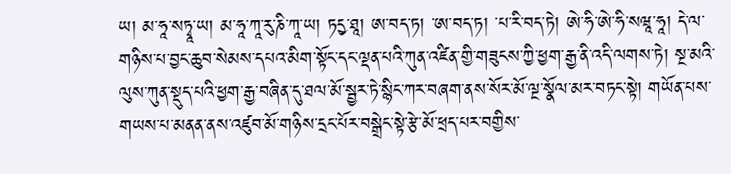ཡ། མ་ཧཱ་སཏྭཱ་ཡ། མ་ཧཱ་ཀཱ་རུ་ཎི་ཀཱ་ཡ། ཏདྱ་ཐཱ། ཨ་བད་ཏ། ་ཨ་བད་ཏ། ་པ་རི་བད་ཏེ། ཨེ་ཧི་ཨེ་ཧི་སཝཱ་ཧཱ། དེ་ལ་གཉིས་པ་བྱང་ཆུབ་སེམས་དཔའ་མིག་སྟོང་དང་ལྡན་པའི་ཀུན་འཛིན་གྱི་གཟུངས་ཀྱི་ཕྱག་རྒྱ་ནི་འདི་ལགས་ཏེ། སྔ་མའི་ལུས་ཀུན་སྡུད་པའི་ཕྱག་རྒྱ་བཞིན་དུ་ཐལ་མོ་སྦྱར་ཏེ་སྙིང་ཀར་བཞག་ནས་སོར་མོ་ལྔ་སྣོལ་མར་བཏང་སྟེ། གཡོན་པས་གཡས་པ་མནན་ནས་འཛུབ་མོ་གཉིས་དྲང་པོར་བསྒྲེང་སྟེ་རྩེ་མོ་ཕྲད་པར་བགྱིས་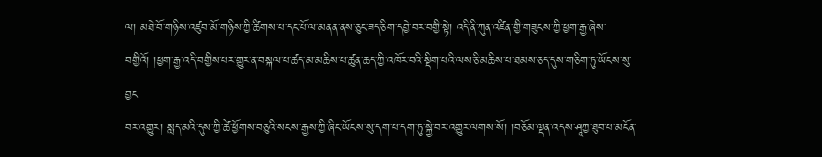ལ། མཐེ་བོ་གཉིས་འཛུབ་མོ་གཉིས་ཀྱི་ཚིགས་པ་དང་པོ་ལ་མནན་ནས་ཅུང་ཟད་ཅིག་དབྱེ་བར་བགྱི་སྟེ། འདི་ནི་ཀུན་འཛིན་གྱི་གཟུངས་ཀྱི་ཕྱག་རྒྱ་ཞེས་བགྱིའོ། །ཕྱག་རྒྱ་འདི་བགྱིས་པར་གྱུར་ན་བསྐལ་པ་ཚད་མ་མཆིས་པ་ཚུན་ཆད་ཀྱི་འཁོར་བའི་སྡིག་པའི་ལས་ཅི་མཆིས་པ་ཐམས་ཅད་དུས་གཅིག་ཏུ་ཡོངས་སུ་བྱང
བར་འགྱུར། སླད་མའི་དུས་ཀྱི་ཚེ་ཕྱོགས་བཅུའི་སངས་རྒྱས་ཀྱི་ཞིང་ཡོངས་སུ་དག་པ་དག་ཏུ་སྐྱེ་བར་འགྱུར་ལགས་སོ། །བཅོམ་ལྡན་འདས་ཤཱཀྱ་ཐུབ་པ་མངོན་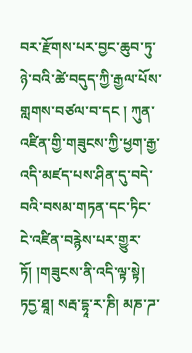བར་རྫོགས་པར་བྱང་ཆུབ་ཏུ་ཉེ་བའི་ཚེ་བདུད་ཀྱི་རྒྱལ་པོས་གླགས་བཙལ་བ་དང ། ཀུན་འཛིན་གྱི་གཟུངས་ཀྱི་ཕྱག་རྒྱ་འདི་མཛད་པས་ཤིན་དུ་བདེ་བའི་བསམ་གཏན་དང་ཏིང་ངེ་འཛིན་བརྙེས་པར་གྱུར་ཏོ། །གཟུངས་ནི་འདི་ལྟ་སྟེ། ཏདྱ་ཐཱ། སརྦ་དྷཱ་ར་ཎི། མཎ་ཌ་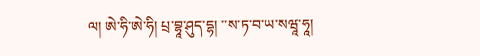ལ། ཨེ་ཧི་ཨེ་ཧི། པྲ་བྷཱ་ཤུད་དྷ། ་་ས་ཏ་བ་ཡ་སཝཱ་ཧཱ།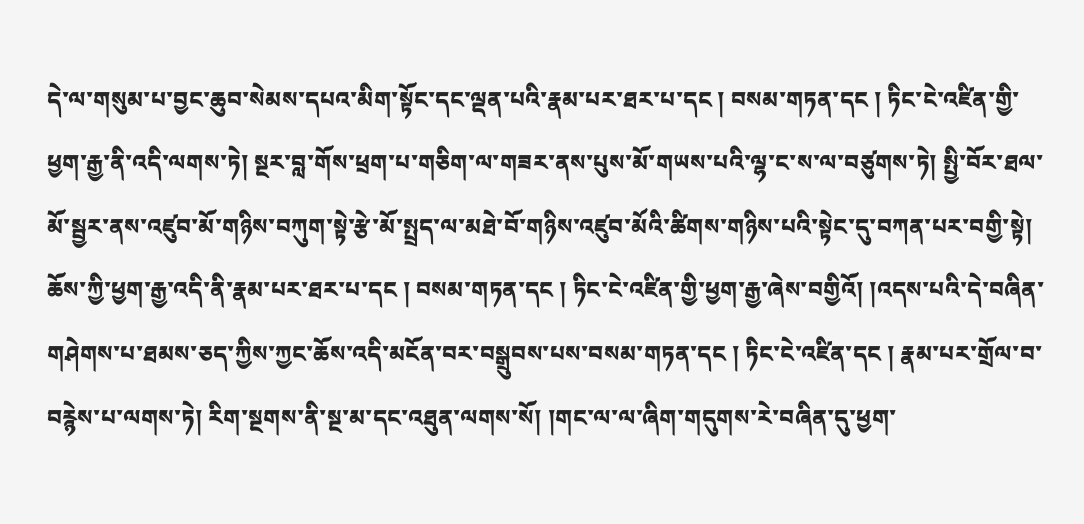དེ་ལ་གསུམ་པ་བྱང་ཆུབ་སེམས་དཔའ་མིག་སྟོང་དང་ལྡན་པའི་རྣམ་པར་ཐར་པ་དང ། བསམ་གཏན་དང ། ཏིང་ངེ་འཛིན་གྱི་ཕྱག་རྒྱ་ནི་འདི་ལགས་ཏེ། སྔར་བླ་གོས་ཕྲག་པ་གཅིག་ལ་གཟར་ནས་པུས་མོ་གཡས་པའི་ལྷ་ང་ས་ལ་བཙུགས་ཏེ། སྤྱི་བོར་ཐལ་མོ་སྦྱར་ནས་འཛུབ་མོ་གཉིས་བཀུག་སྟེ་རྩེ་མོ་སྤྲད་ལ་མཐེ་བོ་གཉིས་འཛུབ་མོའི་ཚིགས་གཉིས་པའི་སྟེང་དུ་བཀན་པར་བགྱི་སྟེ། ཆོས་ཀྱི་ཕྱག་རྒྱ་འདི་ནི་རྣམ་པར་ཐར་པ་དང ། བསམ་གཏན་དང ། ཏིང་ངེ་འཛིན་གྱི་ཕྱག་རྒྱ་ཞེས་བགྱིའོ། །འདས་པའི་དེ་བཞིན་གཤེགས་པ་ཐམས་ཅད་ཀྱིས་ཀྱང་ཆོས་འདི་མངོན་བར་བསྒྲུབས་པས་བསམ་གཏན་དང ། ཏིང་ངེ་འཛིན་དང ། རྣམ་པར་གྲོལ་བ་བརྙེས་པ་ལགས་ཏེ། རིག་སྔགས་ནི་སྔ་མ་དང་འཐུན་ལགས་སོ། །གང་ལ་ལ་ཞིག་གདུགས་རེ་བཞིན་དུ་ཕྱག་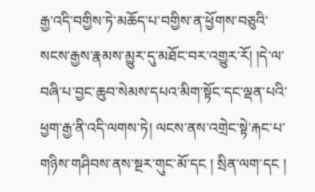རྒྱ་འདི་བགྱིས་ཏེ་མཆོད་པ་བགྱིས་ན་ཕྱོགས་བཅུའི་སངས་རྒྱས་རྣམས་མྱུར་དུ་མཐོང་བར་འགྱུར་རོ། །དེ་ལ་བཞི་པ་བྱང་ཆུབ་སེམས་དཔའ་མིག་སྟོང་དང་ལྡན་པའི་ཕྱག་རྒྱ་ནི་འདི་ལགས་ཏེ། ལངས་ནས་འགྲེང་སྟེ་རྐང་པ་གཉིས་གཤིབས་ནས་སྔར་གུང་མོ་དང ། སྲིན་ལག་དང །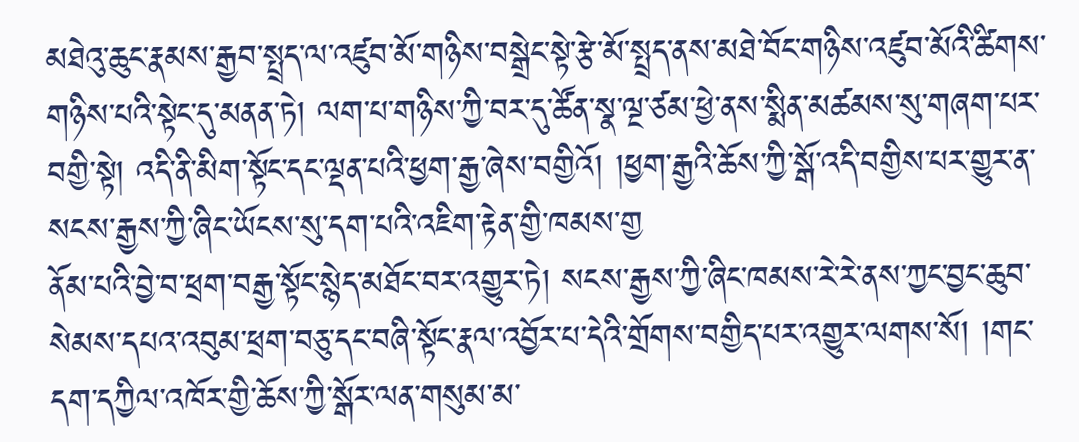མཐེའུ་ཆུང་རྣམས་རྒྱབ་སྤྲད་ལ་འཛུབ་མོ་གཉིས་བསྒྲེང་སྟེ་རྩེ་མོ་སྤྲད་ནས་མཐེ་བོང་གཉིས་འཛུབ་མོའི་ཚིགས་གཉིས་པའི་སྟེང་དུ་མནན་ཏེ། ལག་པ་གཉིས་ཀྱི་བར་དུ་ཚོན་སྣ་ལྔ་ཙམ་ཕྱེ་ནས་སྨིན་མཚམས་སུ་གཞག་པར་བགྱི་སྟེ། འདི་ནི་མིག་སྟོང་དང་ལྡན་པའི་ཕྱག་རྒྱ་ཞེས་བགྱིའོ། །ཕྱག་རྒྱའི་ཆོས་ཀྱི་སྒོ་འདི་བགྱིས་པར་གྱུར་ན་སངས་རྒྱས་ཀྱི་ཞིང་ཡོངས་སུ་དག་པའི་འཇིག་རྟེན་གྱི་ཁམས་གྱ
ནོམ་པའི་བྱེ་བ་ཕྲག་བརྒྱ་སྟོང་སྙེད་མཐོང་བར་འགྱུར་ཏེ། སངས་རྒྱས་ཀྱི་ཞིང་ཁམས་རེ་རེ་ནས་ཀྱང་བྱང་ཆུབ་སེམས་དཔའ་འབུམ་ཕྲག་བཅུ་དང་བཞི་སྟོང་རྣལ་འབྱོར་པ་དེའི་གྲོགས་བགྱིད་པར་འགྱུར་ལགས་སོ། །གང་དག་དཀྱིལ་འཁོར་གྱི་ཆོས་ཀྱི་སྒོར་ལན་གསུམ་མ་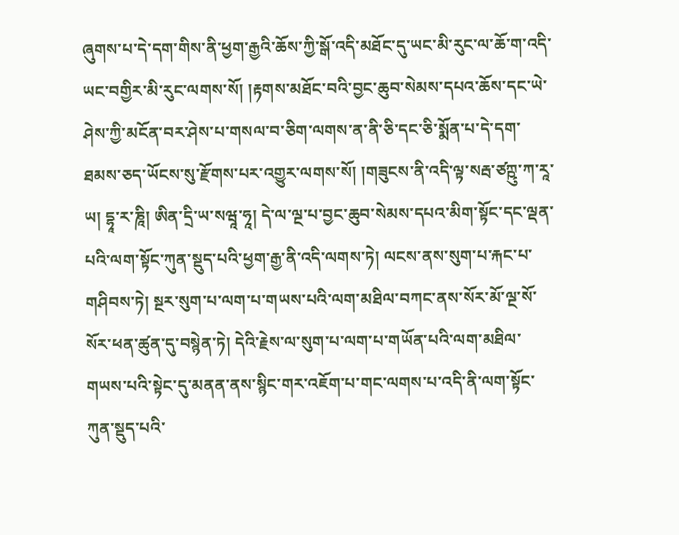ཞུགས་པ་དེ་དག་གིས་ནི་ཕྱག་རྒྱའི་ཆོས་ཀྱི་སྒོ་འདི་མཐོང་དུ་ཡང་མི་རུང་ལ་ཆོ་ག་འདི་ཡང་བགྱིར་མི་རུང་ལགས་སོ། །རྟགས་མཐོང་བའི་བྱང་ཆུབ་སེམས་དཔའ་ཆོས་དང་ཡེ་ཤེས་ཀྱི་མངོན་བར་ཤེས་པ་གསལ་བ་ཅིག་ལགས་ན་ནི་ཅི་དང་ཅི་སྨོན་པ་དེ་དག་ཐམས་ཅད་ཡོངས་སུ་རྫོགས་པར་འགྱུར་ལགས་སོ། །གཟུངས་ནི་འདི་ལྟ་སརྦ་ཙཀྵུ་ཀ་རཱ་ཡ། དྷཱ་ར་ཎཱི། ཨིན་དྲི་ཡ་སཝཱ་ཧཱ། དེ་ལ་ལྔ་པ་བྱང་ཆུབ་སེམས་དཔའ་མིག་སྟོང་དང་ལྡན་པའི་ལག་སྟོང་ཀུན་སྡུད་པའི་ཕྱག་རྒྱ་ནི་འདི་ལགས་ཏེ། ལངས་ནས་སུག་པ་རྐང་པ་གཤིབས་ཏེ། སྔར་སུག་པ་ལག་པ་གཡས་པའི་ལག་མཐིལ་བཀང་ནས་སོར་མོ་ལྔ་སོ་སོར་ཕན་ཚུན་དུ་བསྙེན་ཏེ། དེའི་རྗེས་ལ་སུག་པ་ལག་པ་གཡོན་པའི་ལག་མཐིལ་གཡས་པའི་སྟེང་དུ་མནན་ནས་སྙིང་གར་འཇོག་པ་གང་ལགས་པ་འདི་ནི་ལག་སྟོང་ཀུན་སྡུད་པའི་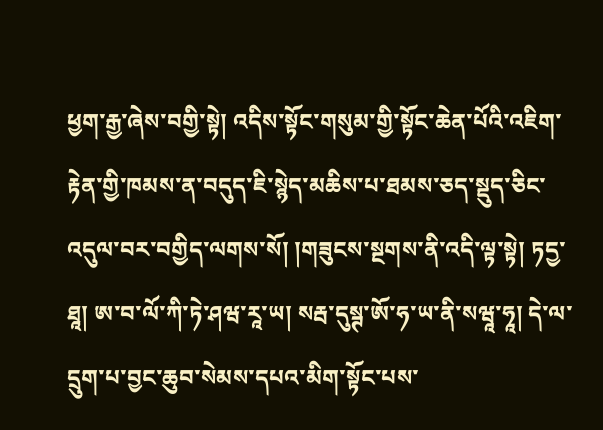ཕྱག་རྒྱ་ཞེས་བགྱི་སྟེ། འདིས་སྟོང་གསུམ་གྱི་སྟོང་ཆེན་པོའི་འཇིག་རྟེན་གྱི་ཁམས་ན་བདུད་ཇི་སྙེད་མཆིས་པ་ཐམས་ཅད་སྡུད་ཅིང་འདུལ་བར་བགྱིད་ལགས་སོ། །གཟུངས་སྔགས་ནི་འདི་ལྟ་སྟེ། ཏདྱ་ཐཱ། ཨ་བ་ལོ་ཀི་ཏེ་ཤཝ་རཱ་ཡ། སརྦ་དུསྚ་ཨོ་ཧ་ཡ་ནི་སཝཱ་ཧཱ། དེ་ལ་དྲུག་པ་བྱང་ཆུབ་སེམས་དཔའ་མིག་སྟོང་པས་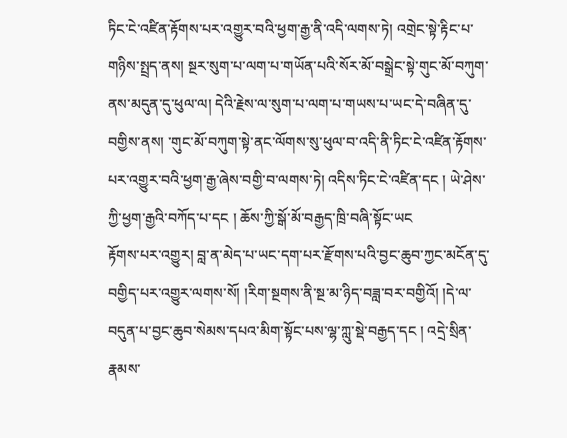ཏིང་ངེ་འཛིན་རྟོགས་པར་འགྱུར་བའི་ཕྱག་རྒྱ་ནི་འདི་ལགས་ཏེ། འགྲེང་སྟེ་རྟིང་པ་གཉིས་སྤྲད་ནས། སྔར་སུག་པ་ལག་པ་གཡོན་པའི་སོར་མོ་བསྒྲེང་སྟེ་གུང་མོ་བཀུག་ནས་མདུན་དུ་ཕུལ་ལ། དེའི་རྗེས་ལ་སུག་པ་ལག་པ་གཡས་པ་ཡང་དེ་བཞིན་དུ་བགྱིས་ནས། ་གུང་མོ་བཀུག་སྟེ་ནང་ལོགས་སུ་ཕུལ་བ་འདི་ནི་ཏིང་ངེ་འཛིན་རྟོགས་པར་འགྱུར་བའི་ཕྱག་རྒྱ་ཞེས་བགྱི་བ་ལགས་ཏེ། འདིས་ཏིང་ངེ་འཛིན་དང ། ཡེ་ཤེས་ཀྱི་ཕྱག་རྒྱའི་བཀོད་པ་དང ། ཆོས་ཀྱི་སྒོ་མོ་བརྒྱད་ཁྲི་བཞི་སྟོང་ཡང
རྟོགས་པར་འགྱུར། བླ་ན་མེད་པ་ཡང་དག་པར་རྫོགས་པའི་བྱང་ཆུབ་ཀྱང་མངོན་དུ་བགྱིད་པར་འགྱུར་ལགས་སོ། །རིག་སྔགས་ནི་སྔ་མ་ཉིད་བཟླ་བར་བགྱིའོ། །དེ་ལ་བདུན་པ་བྱང་ཆུབ་སེམས་དཔའ་མིག་སྟོང་པས་ལྷ་ཀླུ་སྡེ་བརྒྱད་དང ། འདྲེ་སྲིན་རྣམས་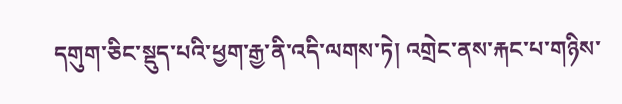དགུག་ཅིང་སྡུད་པའི་ཕྱག་རྒྱ་ནི་འདི་ལགས་ཏེ། འགྲེང་ནས་རྐང་པ་གཉིས་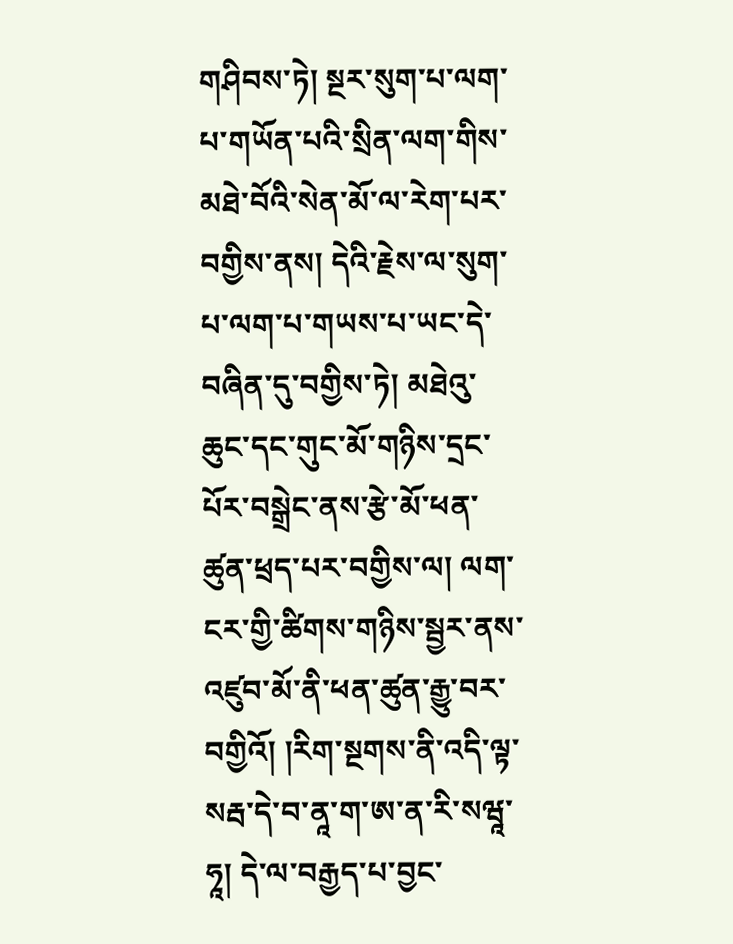གཤིབས་ཏེ། སྔར་སུག་པ་ལག་པ་གཡོན་པའི་སྲིན་ལག་གིས་མཐེ་བོའི་སེན་མོ་ལ་རེག་པར་བགྱིས་ནས། དེའི་རྗེས་ལ་སུག་པ་ལག་པ་གཡས་པ་ཡང་དེ་བཞིན་དུ་བགྱིས་ཏེ། མཐེའུ་ཆུང་དང་གུང་མོ་གཉིས་དྲང་པོར་བསྒྲེང་ནས་རྩེ་མོ་ཕན་ཚུན་ཕྲད་པར་བགྱིས་ལ། ལག་ངར་གྱི་ཚིགས་གཉིས་སྦྱར་ནས་འཛུབ་མོ་ནི་ཕན་ཚུན་རྒྱུ་བར་བགྱིའོ། །རིག་སྔགས་ནི་འདི་ལྟ་སརྦ་དེ་བ་ནཱ་ག་ཨ་ན་རི་སཝཱ་ཧཱ། དེ་ལ་བརྒྱད་པ་བྱང་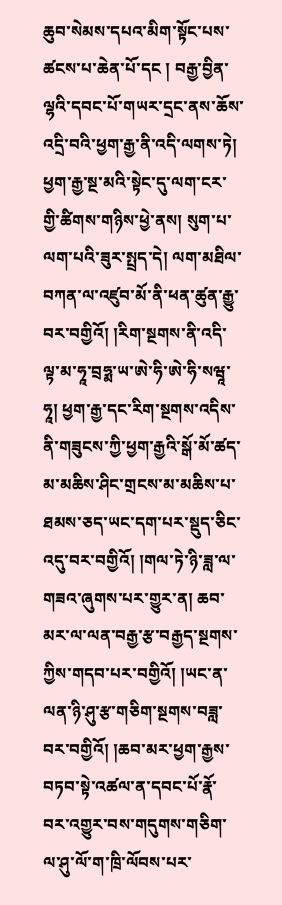ཆུབ་སེམས་དཔའ་མིག་སྟོང་པས་ཚངས་པ་ཆེན་པོ་དང ། བརྒྱ་བྱིན་ལྷའི་དབང་པོ་གཡར་དྲང་ནས་ཆོས་འདྲི་བའི་ཕྱག་རྒྱ་ནི་འདི་ལགས་ཏེ། ཕྱག་རྒྱ་སྔ་མའི་སྟེང་དུ་ལག་ངར་གྱི་ཚིགས་གཉིས་ཕྱེ་ནས། སུག་པ་ལག་པའི་ཟུར་སྤྲད་དེ། ལག་མཐིལ་བཀན་ལ་འཛུབ་མོ་ནི་ཕན་ཚུན་རྒྱུ་བར་བགྱིའོ། །རིག་སྔགས་ནི་འདི་ལྟ་མ་ཧཱ་བྲཧྨ་ཡ་ཨེ་ཧི་ཨེ་ཧི་སཝཱ་ཧཱ། ཕྱག་རྒྱ་དང་རིག་སྔགས་འདིས་ནི་གཟུངས་ཀྱི་ཕྱག་རྒྱའི་སྒོ་མོ་ཚད་མ་མཆིས་ཤིང་གྲངས་མ་མཆིས་པ་ཐམས་ཅད་ཡང་དག་པར་སྡུད་ཅིང་འདུ་བར་བགྱིའོ། །གལ་ཏེ་ཉི་ཟླ་ལ་གཟའ་ཞུགས་པར་གྱུར་ན། ཆབ་མར་ལ་ལན་བརྒྱ་རྩ་བརྒྱད་སྔགས་ཀྱིས་གདབ་པར་བགྱིའོ། །ཡང་ན་ལན་ཉི་ཤུ་རྩ་གཅིག་སྔགས་བཟླ་བར་བགྱིའོ། །ཆབ་མར་ཕྱག་རྒྱས་བཏབ་སྟེ་འཚལ་ན་དབང་པོ་རྣོ་བར་འགྱུར་བས་གདུགས་གཅིག་ལ་ཤུ་ལོ་ག་ཁྲི་ལོབས་པར་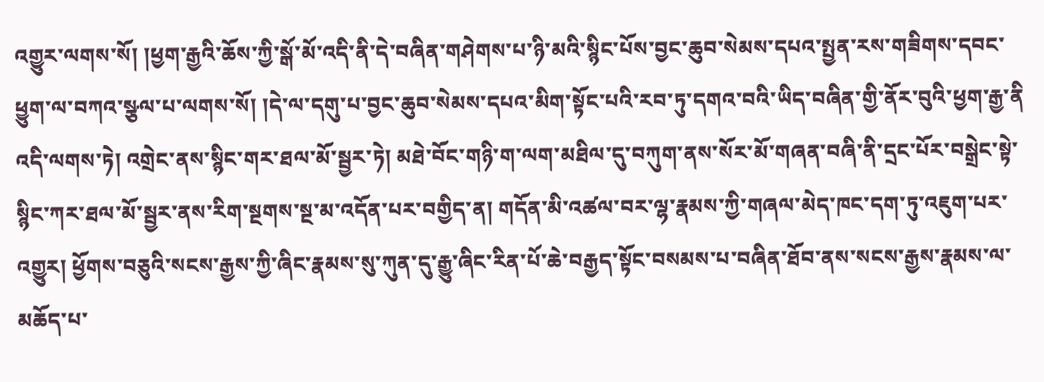འགྱུར་ལགས་སོ། །ཕྱག་རྒྱའི་ཆོས་ཀྱི་སྒོ་མོ་འདི་ནི་དེ་བཞིན་གཤེགས་པ་ཉི་མའི་སྙིང་པོས་བྱང་ཆུབ་སེམས་དཔའ་སྤྱན་རས་གཟིགས་དབང་ཕྱུག་ལ་བཀའ་སྩལ་པ་ལགས་སོ། །དེ་ལ་དགུ་པ་བྱང་ཆུབ་སེམས་དཔའ་མིག་སྟོང་པའི་རབ་ཏུ་དགའ་བའི་ཡིད་བཞིན་གྱི་ནོར་བུའི་ཕྱག་རྒྱ་ནི
འདི་ལགས་ཏེ། འགྲེང་ནས་སྙིང་གར་ཐལ་མོ་སྦྱར་ཏེ། མཐེ་བོང་གཉི་ག་ལག་མཐིལ་དུ་བཀུག་ནས་སོར་མོ་གཞན་བཞི་ནི་དྲང་པོར་བསྒྲེང་སྟེ་སྙིང་ཀར་ཐལ་མོ་སྦྱར་ནས་རིག་སྔགས་སྔ་མ་འདོན་པར་བགྱིད་ན། གདོན་མི་འཚལ་བར་ལྷ་རྣམས་ཀྱི་གཞལ་མེད་ཁང་དག་ཏུ་འཇུག་པར་འགྱུར། ཕྱོགས་བཅུའི་སངས་རྒྱས་ཀྱི་ཞིང་རྣམས་སུ་ཀུན་དུ་རྒྱུ་ཞིང་རིན་པོ་ཆེ་བརྒྱད་སྟོང་བསམས་པ་བཞིན་ཐོབ་ནས་སངས་རྒྱས་རྣམས་ལ་མཆོད་པ་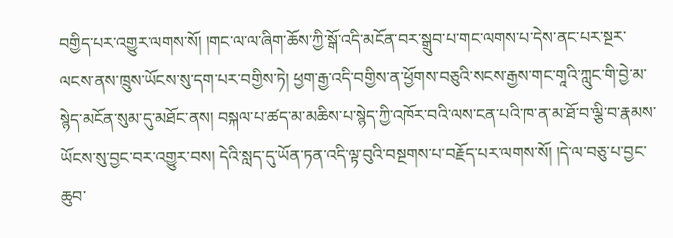བགྱིད་པར་འགྱུར་ལགས་སོ། །གང་ལ་ལ་ཞིག་ཆོས་ཀྱི་སྒོ་འདི་མངོན་བར་སྒྲུབ་པ་གང་ལགས་པ་དེས་ནང་པར་སྔར་ལངས་ནས་ཁྲུས་ཡོངས་སུ་དག་པར་བགྱིས་ཏེ། ཕྱག་རྒྱ་འདི་བགྱིས་ན་ཕྱོགས་བཅུའི་སངས་རྒྱས་གང་གཱའི་ཀླུང་གི་བྱེ་མ་སྙེད་མངོན་སུམ་དུ་མཐོང་ནས། བསྐལ་པ་ཚད་མ་མཆིས་པ་སྙེད་ཀྱི་འཁོར་བའི་ལས་ངན་པའི་ཁ་ན་མ་ཐོ་བ་ལྕི་བ་རྣམས་ཡོངས་སུ་བྱང་བར་འགྱུར་བས། དེའི་སླད་དུ་ཡོན་ཏན་འདི་ལྟ་བུའི་བསྔགས་པ་བརྗོད་པར་ལགས་སོ། །དེ་ལ་བཅུ་པ་བྱང་ཆུབ་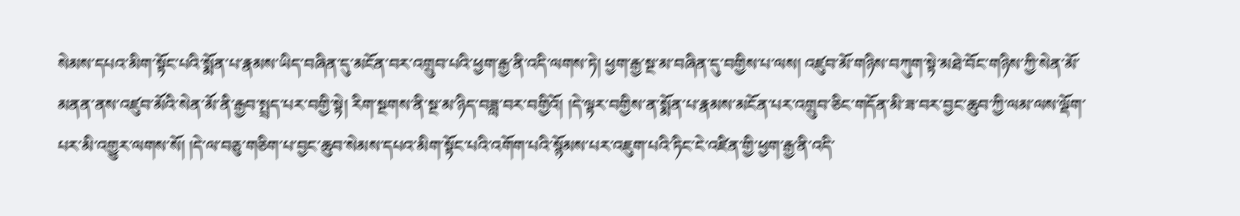སེམས་དཔའ་མིག་སྟོང་པའི་སྨོན་པ་རྣམས་ཡིད་བཞིན་དུ་མངོན་བར་འགྲུབ་པའི་ཕྱག་རྒྱ་ནི་འདི་ལགས་ཏེ། ཕྱག་རྒྱ་སྔ་མ་བཞིན་དུ་བགྱིས་པ་ལས། འཛུབ་མོ་གཉིས་བཀུག་སྟེ་མཐེ་བོང་གཉིས་ཀྱི་སེན་མོ་མནན་ནས་འཛུབ་མོའི་སེན་མོ་ནི་རྒྱབ་སྤྲད་པར་བགྱི་སྟེ། རིག་སྔགས་ནི་སྔ་མ་ཉིད་བཟླ་བར་བགྱིའོ། །དེ་ལྟར་བགྱིས་ན་སྨོན་པ་རྣམས་མངོན་པར་འགྲུབ་ཅིང་གདོན་མི་ཟ་བར་བྱང་ཆུབ་ཀྱི་ལམ་ལས་ལྡོག་པར་མི་འགྱུར་ལགས་སོ། །དེ་ལ་བཅུ་གཅིག་པ་བྱང་ཆུབ་སེམས་དཔའ་མིག་སྟོང་པའི་འགོག་པའི་སྙོམས་པར་འཇུག་པའི་ཏིང་ངེ་འཛིན་གྱི་ཕྱག་རྒྱ་ནི་འདི་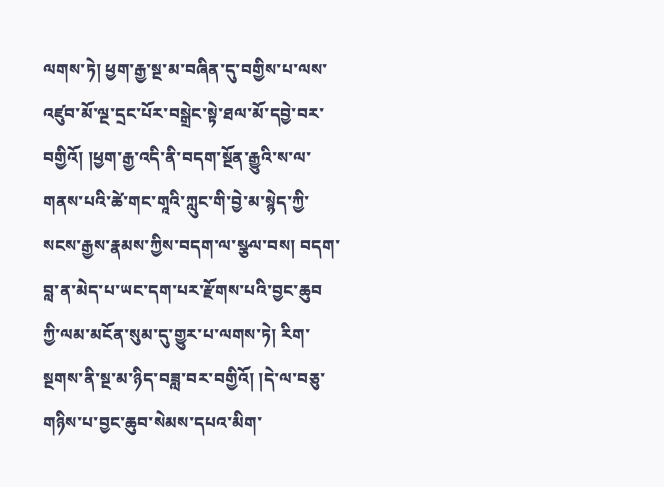ལགས་ཏེ། ཕྱག་རྒྱ་སྔ་མ་བཞིན་དུ་བགྱིས་པ་ལས་འཛུབ་མོ་ལྔ་དྲང་པོར་བསྒྲེང་སྟེ་ཐལ་མོ་དབྱེ་བར་བགྱིའོ། །ཕྱག་རྒྱ་འདི་ནི་བདག་སྔོན་རྒྱུའི་ས་ལ་གནས་པའི་ཚེ་གང་གཱའི་ཀླུང་གི་བྱེ་མ་སྙེད་ཀྱི་སངས་རྒྱས་རྣམས་ཀྱིས་བདག་ལ་སྩལ་བས། བདག་བླ་ན་མེད་པ་ཡང་དག་པར་རྫོགས་པའི་བྱང་ཆུབ
ཀྱི་ལམ་མངོན་སུམ་དུ་གྱུར་པ་ལགས་ཏེ། རིག་སྔགས་ནི་སྔ་མ་ཉིད་བཟླ་བར་བགྱིའོ། །དེ་ལ་བཅུ་གཉིས་པ་བྱང་ཆུབ་སེམས་དཔའ་མིག་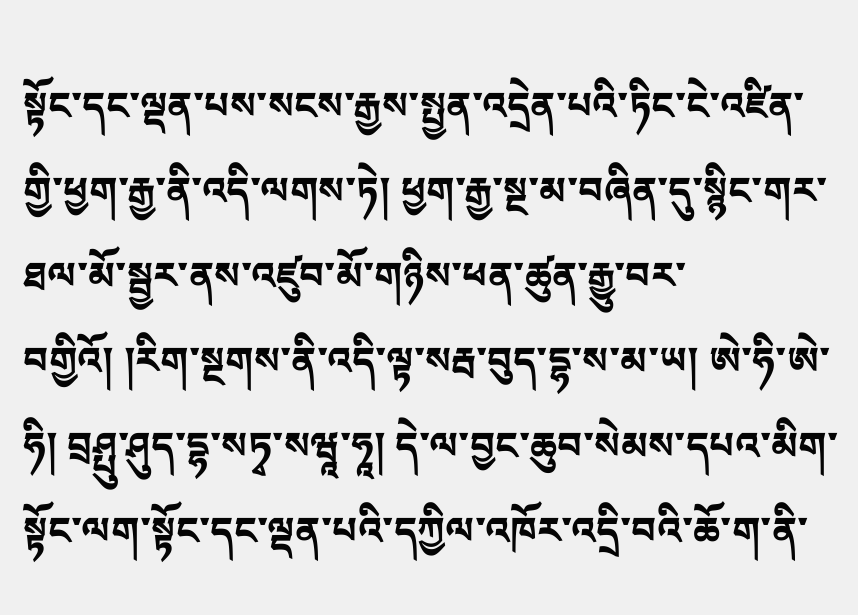སྟོང་དང་ལྡན་པས་སངས་རྒྱས་སྤྱན་འདྲེན་པའི་ཏིང་ངེ་འཛིན་གྱི་ཕྱག་རྒྱ་ནི་འདི་ལགས་ཏེ། ཕྱག་རྒྱ་སྔ་མ་བཞིན་དུ་སྙིང་གར་ཐལ་མོ་སྦྱར་ནས་འཛུབ་མོ་གཉིས་ཕན་ཚུན་རྒྱུ་བར་བགྱིའོ། །རིག་སྔགས་ནི་འདི་ལྟ་སརྦ་བུད་དྷ་ས་མ་ཡ། ཨེ་ཧི་ཨེ་ཧི། བྲཤྤུ་ཤུད་དྷ་སཏྭ་སཝཱ་ཧཱ། དེ་ལ་བྱང་ཆུབ་སེམས་དཔའ་མིག་སྟོང་ལག་སྟོང་དང་ལྡན་པའི་དཀྱིལ་འཁོར་འདྲི་བའི་ཆོ་ག་ནི་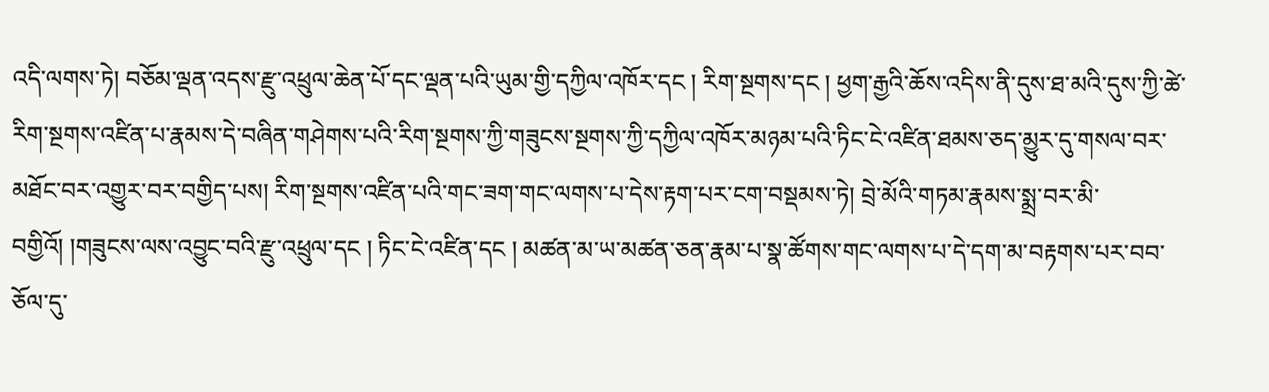འདི་ལགས་ཏེ། བཅོམ་ལྡན་འདས་རྫུ་འཕྲུལ་ཆེན་པོ་དང་ལྡན་པའི་ཡུམ་གྱི་དཀྱིལ་འཁོར་དང ། རིག་སྔགས་དང ། ཕྱག་རྒྱའི་ཆོས་འདིས་ནི་དུས་ཐ་མའི་དུས་ཀྱི་ཚེ་རིག་སྔགས་འཛིན་པ་རྣམས་དེ་བཞིན་གཤེགས་པའི་རིག་སྔགས་ཀྱི་གཟུངས་སྔགས་ཀྱི་དཀྱིལ་འཁོར་མཉམ་པའི་ཏིང་ངེ་འཛིན་ཐམས་ཅད་མྱུར་དུ་གསལ་བར་མཐོང་བར་འགྱུར་བར་བགྱིད་པས། རིག་སྔགས་འཛིན་པའི་གང་ཟག་གང་ལགས་པ་དེས་རྟག་པར་ངག་བསྡམས་ཏེ། བྲེ་མོའི་གཏམ་རྣམས་སྨྲ་བར་མི་བགྱིའོ། །གཟུངས་ལས་འབྱུང་བའི་རྫུ་འཕྲུལ་དང ། ཏིང་ངེ་འཛིན་དང ། མཚན་མ་ཡ་མཚན་ཅན་རྣམ་པ་སྣ་ཚོགས་གང་ལགས་པ་དེ་དག་མ་བརྟགས་པར་བབ་ཅོལ་དུ་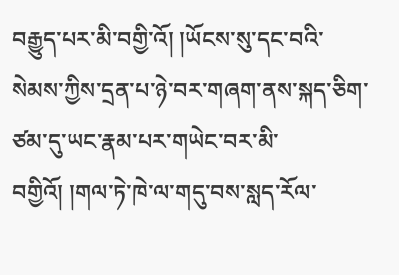བརྒྱུད་པར་མི་བགྱི་འོ། །ཡོངས་སུ་དང་བའི་སེམས་ཀྱིས་དྲན་པ་ཉེ་བར་གཞག་ནས་སྐད་ཅིག་ཙམ་དུ་ཡང་རྣམ་པར་གཡེང་བར་མི་བགྱིའོ། །གལ་ཏེ་ཁེ་ལ་གདུ་བས་སླད་རོལ་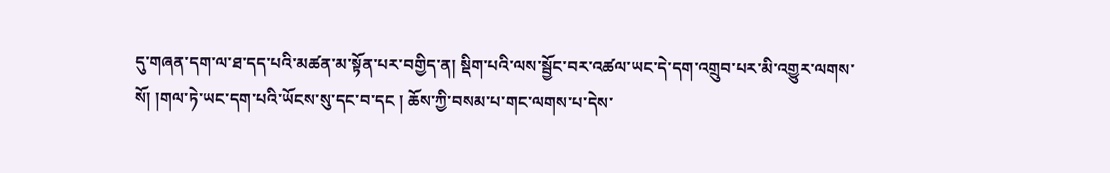དུ་གཞན་དག་ལ་ཐ་དད་པའི་མཚན་མ་སྟོན་པར་བགྱིད་ན། སྡིག་པའི་ལས་སྦྱོང་བར་འཚལ་ཡང་དེ་དག་འགྲུབ་པར་མི་འགྱུར་ལགས་སོ། །གལ་ཏེ་ཡང་དག་པའི་ཡོངས་སུ་དང་བ་དང ། ཆོས་ཀྱི་བསམ་པ་གང་ལགས་པ་དེས་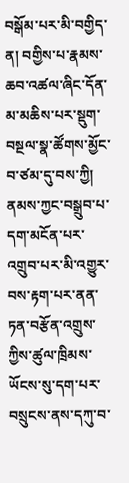བསྒོམ་པར་མི་བགྱིད་ན། བགྱིས་པ་རྣམས་ཆབ་འཚལ་ཞིང་དོན་མ་མཆིས་པར་སྡུག་བསྔལ་སྣ་ཚོགས་མྱོང་བ་ཙམ་དུ་བས་ཀྱི། ནམས་ཀྱང་བསྒྲུབ་པ་དག་མངོན་པར་འགྲུབ་པར་མི་འགྱུར་བས་རྟག་པར་ནན་ཏན་བརྩོན་འགྲུས་ཀྱིས་ཚུལ་ཁྲིམས་ཡོངས་སུ་དག་པར་བསྲུངས་ནས་དཀུ་བ་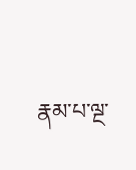རྣམ་པ་ལྔ་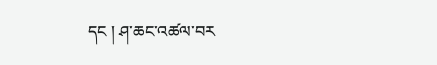དང ། ཤ་ཆང་འཚལ་བར